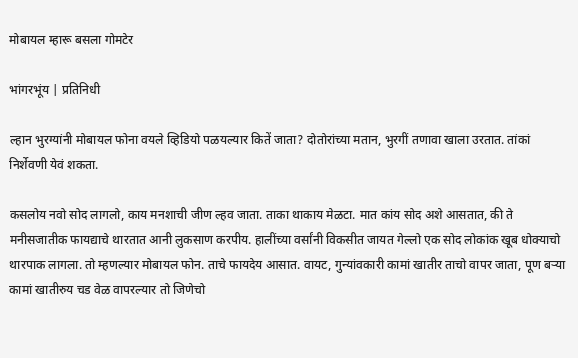मोबायल म्हारू बसला गोमटेर

भांगरभूंय | प्रतिनिधी

ल्हान भुरग्यांनी मोबायल फोना वयले व्हिडियो पळयल्यार कितें जाता? दोतोरांच्या मतान, भुरगीं तणावा खाला उरतात. तांकां निर्शेवणी येवं शकता.

कसलोय नवो सोद लागलो, काय मनशाची जीण ल्हव जाता. ताका थाकाय मेळटा. मात कांय सोद अशे आसतात, की ते मनीसजातीक फायद्याचे थारतात आनी लुकसाण करपीय. हालींच्या वर्सांनी विकसीत जायत गेल्लो एक सोद लोकांक खूब धोक्याचो थारपाक लागला. तो म्हणल्यार मोबायल फोन. ताचे फायदेय आसात. वायट, गुन्यांवकारी कामां खातीर ताचो वापर जाता, पूण बऱ्या कामां खातीरुय चड वेळ वापरल्यार तो जिणेचो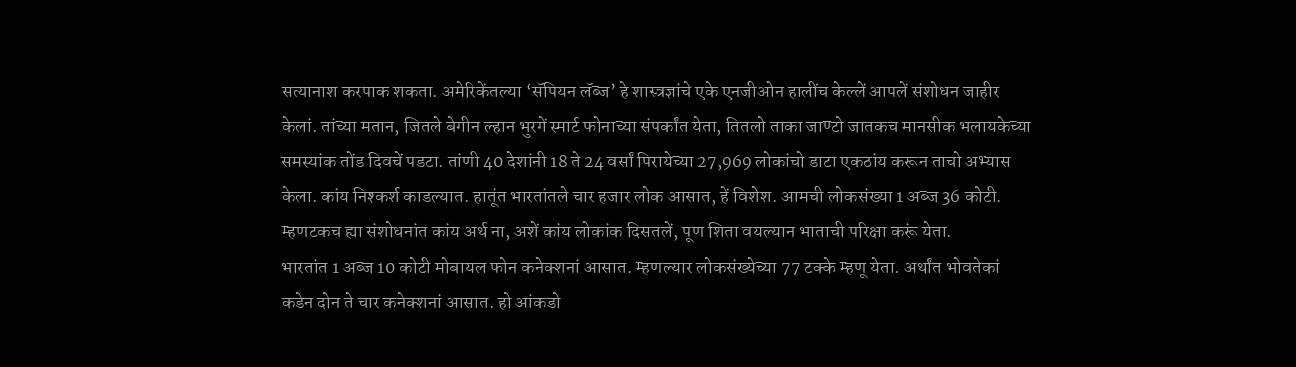सत्यानाश करपाक शकता. अमेरिकेंतल्या ‘सॅपियन लॅब्ज’ हे शास्त्रज्ञांचे एके एनजीओन हालींच केल्लें आपलें संशोधन जाहीर केलां. तांच्या मतान, जितले बेगीन ल्हान भुरगें स्मार्ट फोनाच्या संपर्कांत येता, तितलो ताका जाण्टो जातकच मानसीक भलायकेच्या समस्यांक तोंड दिवचें पडटा. तांणी 40 देशांनी 18 ते 24 वर्सां पिरायेच्या 27,969 लोकांचो डाटा एकठांय करून ताचो अभ्यास केला. कांय निश्कर्श काडल्यात. हातूंत भारतांतले चार हजार लोक आसात, हें विशेश. आमची लोकसंख्या 1 अब्ज 36 कोटी. म्हणटकच ह्या संशोधनांत कांय अर्थ ना, अशें कांय लोकांक दिसतलें, पूण शिता वयल्यान भाताची परिक्षा करूं येता.
भारतांत 1 अब्ज 10 कोटी मोबायल फोन कनेक्शनां आसात. म्हणल्यार लोकसंख्येच्या 77 टक्के म्हणू येता. अर्थांत भोवतेकां कडेन दोन ते चार कनेक्शनां आसात. हो आंकडो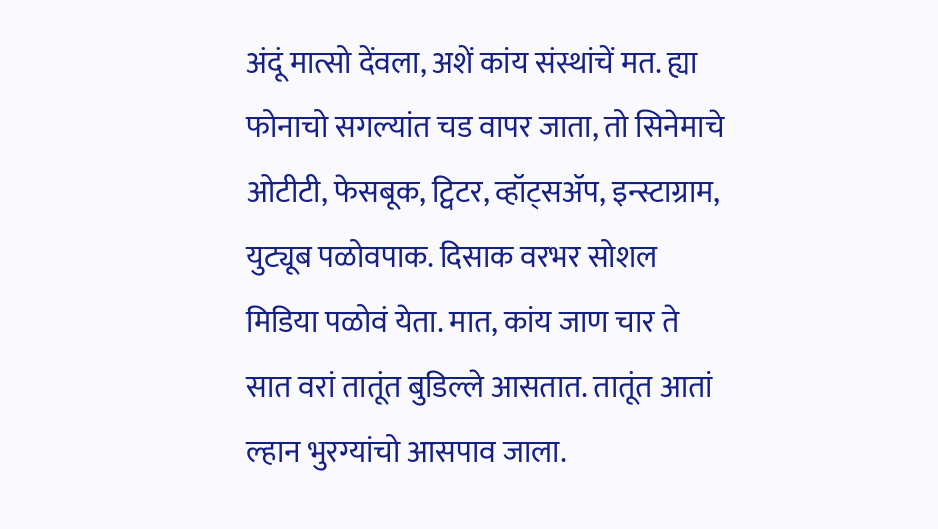अंदूं मात्सो देंवला, अशें कांय संस्थांचें मत. ह्या फोनाचो सगल्यांत चड वापर जाता, तो सिनेमाचे ओटीटी, फेसबूक, ट्विटर, व्हॉट्सॲप, इन्स्टाग्राम, युट्यूब पळोवपाक. दिसाक वरभर सोशल मिडिया पळोवं येता. मात, कांय जाण चार ते सात वरां तातूंत बुडिल्ले आसतात. तातूंत आतां ल्हान भुरग्यांचो आसपाव जाला.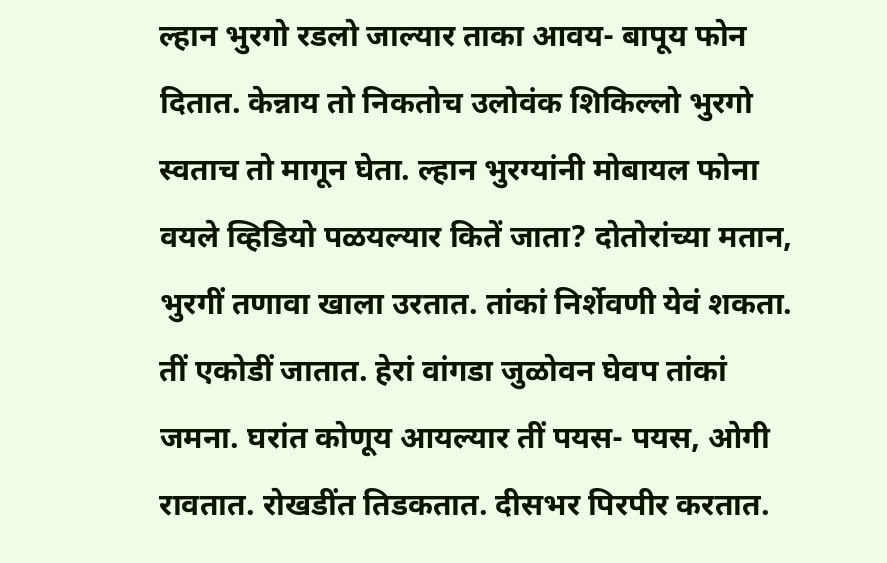ल्हान भुरगो रडलो जाल्यार ताका आवय- बापूय फोन दितात. केन्नाय तो निकतोच उलोवंक शिकिल्लो भुरगो स्वताच तो मागून घेता. ल्हान भुरग्यांनी मोबायल फोना वयले व्हिडियो पळयल्यार कितें जाता? दोतोरांच्या मतान, भुरगीं तणावा खाला उरतात. तांकां निर्शेवणी येवं शकता. तीं एकोडीं जातात. हेरां वांगडा जुळोवन घेवप तांकां जमना. घरांत कोणूय आयल्यार तीं पयस- पयस, ओगी रावतात. रोखडींत तिडकतात. दीसभर पिरपीर करतात.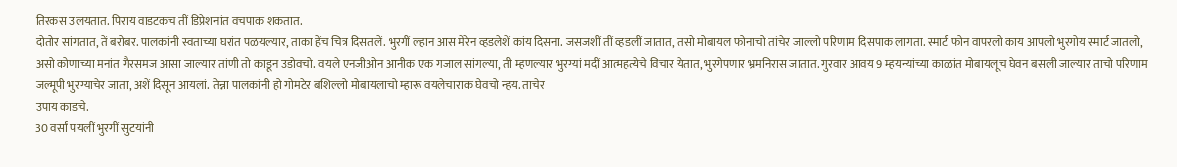तिरकस उलयतात. पिराय वाडटकच तीं डिप्रेशनांत वचपाक शकतात.
दोतोर सांगतात, तें बरोबर. पालकांनी स्वताच्या घरांत पळयल्यार, ताका हेंच चित्र दिसतलें. भुरगीं ल्हान आस मेरेन व्हडलेशें कांय दिसना. जसजशीं तीं व्हडलीं जातात, तसो मोबायल फोनाचो तांचेर जाल्लो परिणाम दिसपाक लागता. स्मार्ट फोन वापरलो काय आपलो भुरगोय स्मार्ट जातलो, असो कोणाच्या मनांत गैरसमज आसा जाल्यार तांणी तो काडून उडोवचो. वयले एनजीओन आनीक एक गजाल सांगल्या, ती म्हणल्यार भुरग्यां मदीं आत्महत्येचे विचार येतात, भुरगेपणार भ्रमनिरास जातात. गुरवार आवय 9 म्हयन्यांच्या काळांत मोबायलूच घेवन बसली जाल्यार ताचो परिणाम जल्मूपी भुरग्याचेर जाता, अशें दिसून आयलां. तेन्ना पालकांनी हो गोमटेर बशिल्लो मोबायलाचो म्हारू वयलेचाराक घेवचो न्हय. ताचेर
उपाय काडचे.
30 वर्सां पयलीं भुरगीं सुटयांनी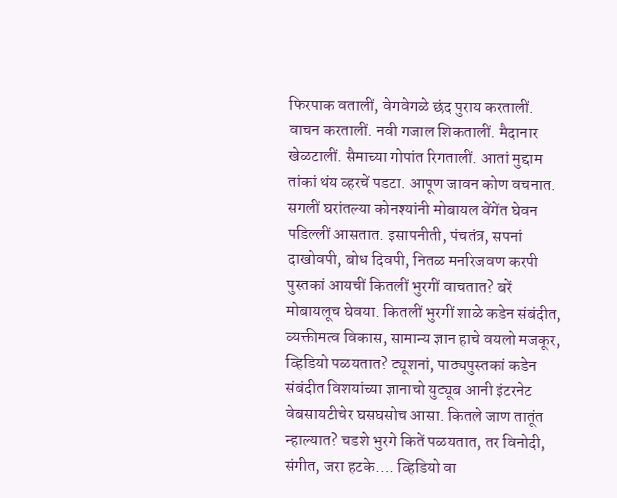फिरपाक वतालीं, वेगवेगळे छंद पुराय करतालीं. वाचन करतालीं. नवी गजाल शिकतालीं. मैदानार खेळटालीं. सैमाच्या गोपांत रिगतालीं. आतां मुद्दाम तांकां थंय व्हरचें पडटा. आपूण जावन कोण वचनात. सगलीं घरांतल्या कोनश्यांनी मोबायल वेंगेंत घेवन पडिल्लीं आसतात. इसापनीती, पंचतंत्र, सपनां दाखोवपी, बोध दिवपी, नितळ मनरिजवण करपी पुस्तकां आयचीं कितलीं भुरगीं वाचतात? बरें मोबायलूच घेवया. कितलीं भुरगीं शाळे कडेन संबंदीत, व्यक्तीमत्व विकास, सामान्य ज्ञान हाचे वयलो मजकूर, व्हिडियो पळयतात? ट्यूशनां, पाठ्यपुस्तकां कडेन संबंदीत विशयांच्या ज्ञानाचो युट्यूब आनी इंटरनेट वेबसायटीचेर घसघसोच आसा. कितले जाण तातूंत न्हाल्यात? चडशे भुरगे कितें पळयतात, तर विनोदी, संगीत, जरा हटके…. व्हिडियो वा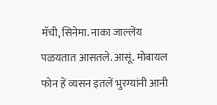मॅची, सिनेमा. नाका जाल्लेंय पळयतात आसतले. आसूं. मोबायल फोन हें व्यसन इतलें भुरग्यांनी आनी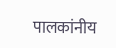पालकांनीय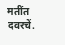मतींत दवरचें.